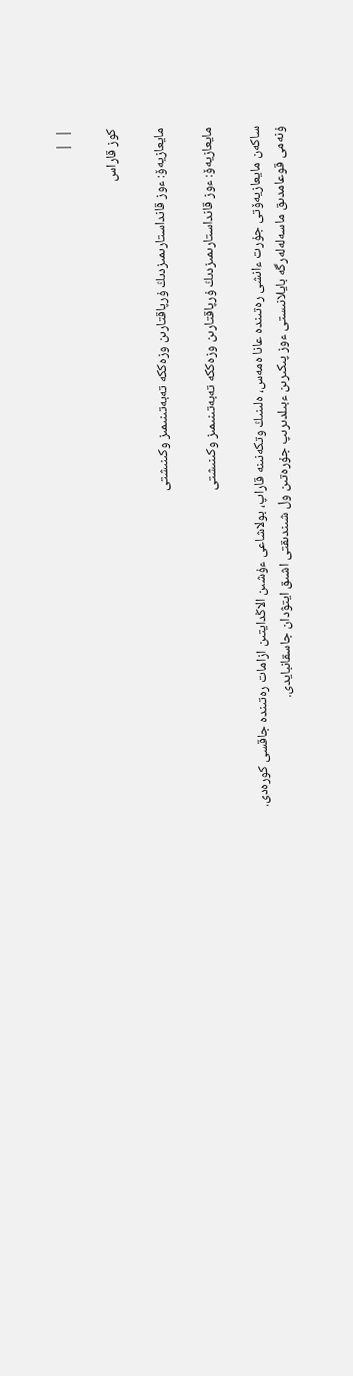|  |

كوز قاراس

مايعازيەۆ: ءوز قانداستارىمىزدىڭ ۇرپاقتارىن وزەككە تەبەتىنىمىز وكىنىشتى

مايعازيەۆ: ءوز قانداستارىمىزدىڭ ۇرپاقتارىن وزەككە تەبەتىنىمىز وكىنىشتى

ساكەن مايعازيەۆتى جۇرت ءانشى رەتىندە عانا ەمەس، ەلىنىڭ وتكەنىنە قاراپ، بولاشاعى ءۇشىن الاڭدايتىن ازامات رەتىندە جاقسى كورەدى. ۇنەمى قوعامدىق ماسەلەلەرگە بايلانىستى ءوز پىكىرىن ءبىلدىرىپ جۇرەتىن ول شىندىقتى اشىق ايتۋدان جاسقانبايدى.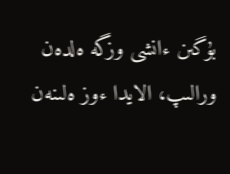بۇگىن ءانشى وزگە ەلدەن ورالىپ، الايدا ءوز ەلىنەن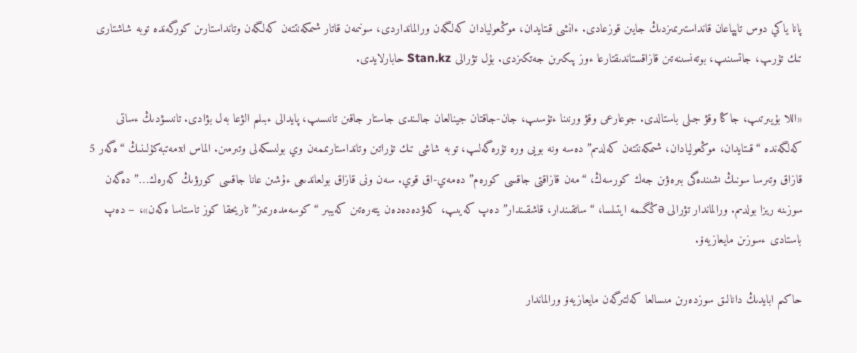پانا ياكي دوس تاپپاعان قانداستىرىمىزدىڭ جايىن قوزعادى. ءانشى قىتايدان، موڭعوليادان كەلگەن ورالمانداردى، سونىمەن قاتار شىمكەنتتەن كەلگەن وتانداستارىن كورگەندە توبە شاشتارى تىك تۇرىپ، جاتسىنىپ، بوتەنسىنەتىن قازاقستاندىقتارعا ءوز پىكىرىن جەتكىزدى. بۇل تۋرالى Stan.kz حابارلايدى.

«اللا بۇيىرتىپ، جاڭا وقۋ جىلى باستالدى. جوعارعى وقۋ ورنىنا ءتۇسىپ، جان-جاقتان جينالعان جالىندى جاستار جاقىن تانىسىپ، پايدالى ءبىلىم الۋعا بەل بۋادى. تانىسۋدىڭ ءساتى كەلگەندە “قىتايدان، موڭعوليادان، شىمكەنتتەن كەلدىم” دەسە ونە بويى ورە تۇرەگەلىپ، توبە شاشى تىك تۇراتىن وتانداستارىممەن وي بولىسكەلى وتىرمىن. الماس اxمەتبەكۇلىنىڭ “ەگەر 5 قازاق وتىرسا سونىڭ ىشىندەگى بىرەۋىن جەك كورسەڭ، “مەن قازاقتى جاقسى كورەم” دەمەي-اق قوي. سەن ونى قازاق بولعاندىعى ءۇشىن عانا جاقسى كورۋىڭ كەرەك…” دەگەن سوزىنە ريزا بولدىم. ورالماندار تۋرالى əڭگىمە ايتىلسا، “ساتقىندار، قاشقىندار” دەپ كەيىپ، كەۋدەدەدەن يتەرەتىن كەيبىر “كوسەمدەرىمىز” تاريحقا كوز تاستاسا ەكەن»، – دەپ باستادى ءسوزىن مايعازيەۆ.

حاكىم ابايدىڭ دانالىق سوزدەرىن مىسالعا كەلتىرگەن مايعازيەۆ ورالماندار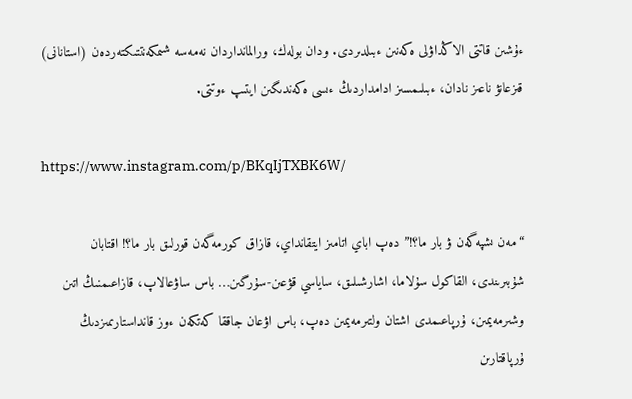ءۇشىن قاتتى الاڭداۋلى ەكەنىن ءبىلدىردى. ودان بولەك، ورالمانداردان نەمەسە شىمكەنتتىكتەردەن (استانانى) قىزعانۋ ناعىز نادان، ءبىلىمسىز ادامداردىڭ ءىسى ەكەندىگىن ايتىپ ءوتتى.

https://www.instagram.com/p/BKqIjTXBK6W/

“مەن ىشپەگەن ۋ بار ما؟!” دەپ اباي اتامىز ايتقانداي، قازاق كورمەگەن قورلىق بار ما؟! اقتابان شۇبىرىندى، القاكول سۇلاما، اشارشىلىق، ساياسي قۋعىن-سۇرگىن… باس ساۋعالاپ، قازاعىمنىڭ اتىن وشىرمەيمىن، ۇرپاعىمدى اشتان ولتىرمەيمىن دەپ، باس اۋعان جاققا كەتكەن ءوز قانداستارىمىزدىڭ ۇرپاقتارىن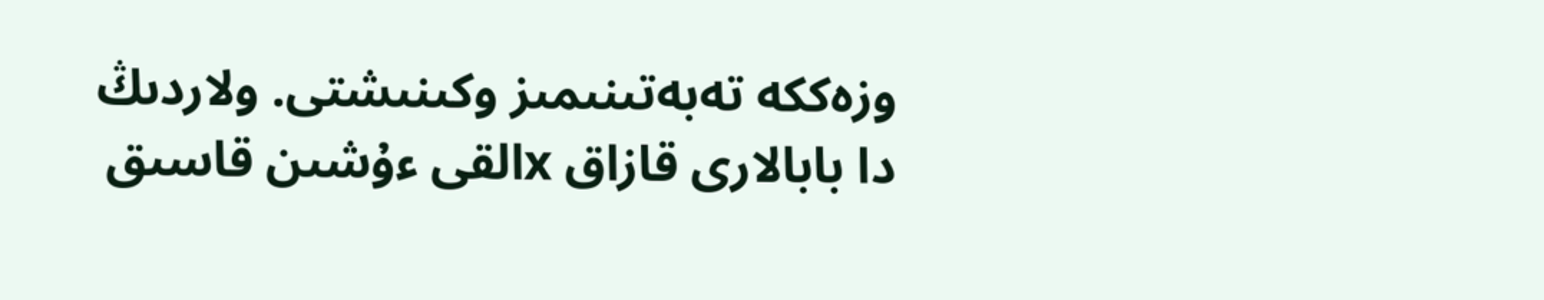وزەككە تەبەتىنىمىز وكىنىشتى. ولاردىڭ دا بابالارى قازاق xالقى ءۇشىن قاسىق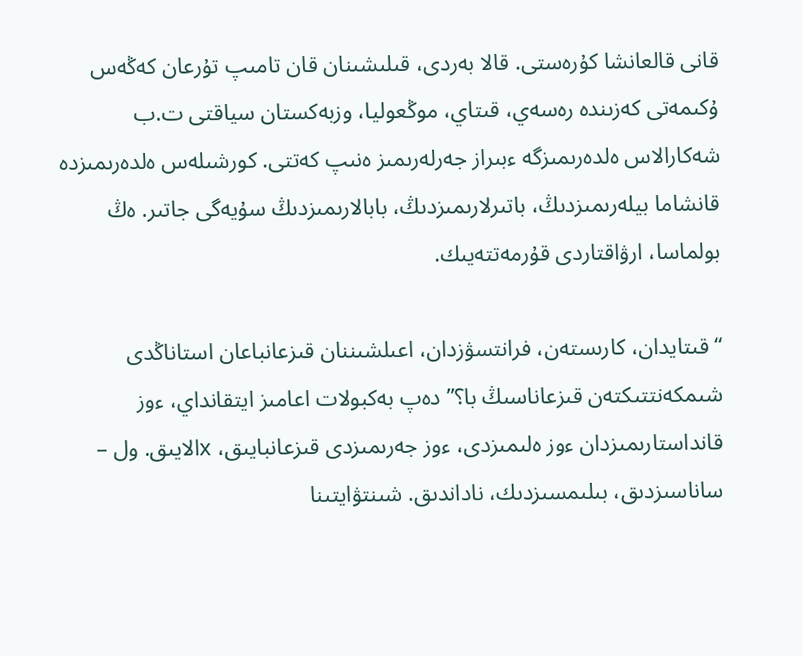قانى قالعانشا كۇرەستى. قالا بەردى، قىلىشىنان قان تامىپ تۇرعان كەڭەس ۇكىمەتى كەزىندە رەسەي، قىتاي، موڭعوليا، وزبەكستان سياقتى ت.ب شەكارالاس ەلدەرىمىزگە ءبىراز جەرلەرىمىز ەنىپ كەتتى. كورشىلەس ەلدەرىمىزدە قانشاما بيلەرىمىزدىڭ، باتىرلارىمىزدىڭ، بابالارىمىزدىڭ سۇيەگى جاتىر. ەڭ بولماسا، ارۋاقتاردى قۇرمەتتەيىك.

“قىتايدان، كارىستەن، فرانتسۋزدان، اعىلشىننان قىزعانباعان استاناڭدى شىمكەنتتىكتەن قىزعاناسىڭ با؟” دەپ بەكبولات اعامىز ايتقانداي، ءوز قانداستارىمىزدان ءوز ەلىمىزدى، ءوز جەرىمىزدى قىزعانبايىق، xالايىق. ول – ساناسىزدىق، بىلىمسىزدىك، ناداندىق. شىنتۋايتىنا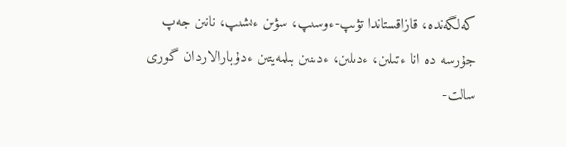كەلگەندە، قازاقستاندا تۋىپ-ءوسىپ، سۋىن ءىشىپ، نانىن جەپ جۇرسە دە انا ءتىلىن، ءدىلىن، ءدىنىن بىلمەيتىن ءدۇبارالاردان گورى سالت-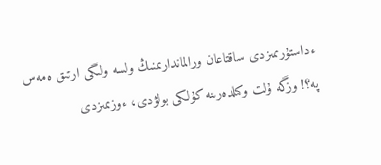ءداستۇرىمىزدى ساقتاعان ورالماندارىمنىڭ ولسە ولىگى ارتىق ەمەس پە؟! وزگە ۇلت وكىلدەرىنە كۇلكى بولۋدى، ءوزىمىزدى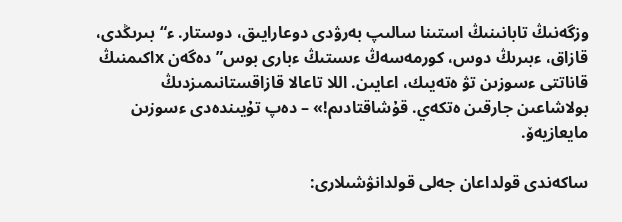وزگەنىڭ تابانىنىڭ استىنا سالىپ بەرۋدى دوعارايىق، دوستار. ء“بىرىڭدى، قازاق، ءبىرىڭ دوس، كورمەسەڭ ءىستىڭ ءبارى بوس” دەگەن xاكىمنىڭ قاناتتى ءسوزىن تۋ ەتەيىك، اعايىن. اللا تاعالا قازاقستانىمىزدىڭ بولاشاعىن جارقىن ەتكەي. قۇشاقتادىم!» – دەپ تۇيىندەدى ءسوزىن مايعازيەۆ.

ساكەندى قولداعان جەلى قولدانۋشىلارى: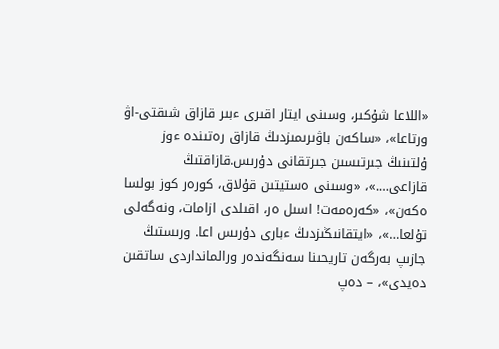«اللاعا شۇكىر، وسىنى ايتار اقىرى ءبىر قازاق شىقتى-اۋ ورتاعا»، «ساكەن باۋىرىمىزدىڭ قازاق رەتىندە ءوز ۇلتىنىڭ جىرتىسىن جىرتقانى دۇرىس.قازاقتىڭ قازاعى….»، «وسىنى ەستيتىن قۇلاق، كورەر كوز بولسا ەكەن»، «كەرەمەت! اسىل ەر، اقىلدى ازامات، ونەگەلى تۇلعا…»، «ايتقانىڭىزدىڭ ءبارى دۇرىس اعا. ورىستىڭ جازىپ بەرگەن تاريحىنا سەنگەندەر ورالمانداردى ساتقىن دەيدى»، – دەپ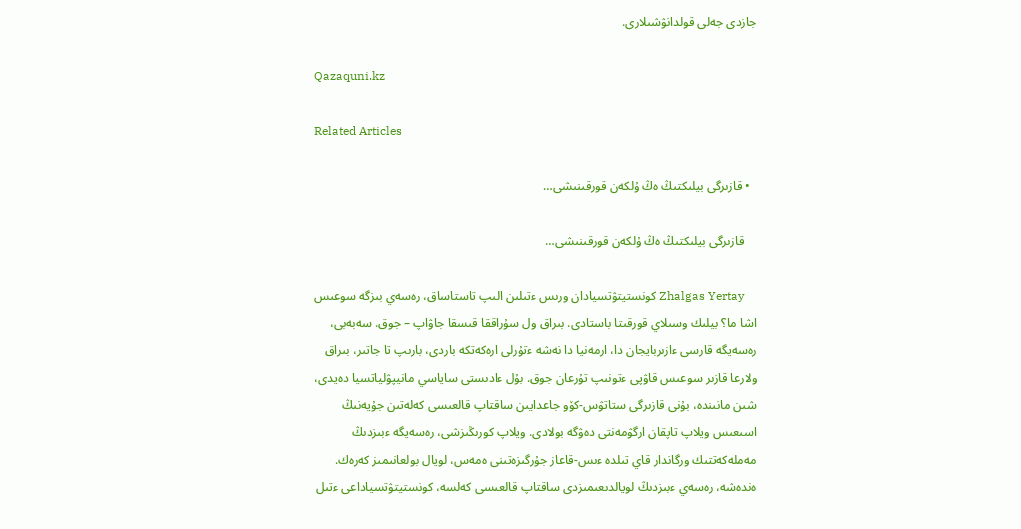جازدى جەلى قولدانۋشىلارى.

Qazaquni.kz

Related Articles

  • قازىرگى بيلىكتىڭ ەڭ ۇلكەن قورقىنىشى…

    قازىرگى بيلىكتىڭ ەڭ ۇلكەن قورقىنىشى…

    Zhalgas Yertay كونستيتۋتسيادان ورىس ءتىلىن الىپ تاستاساق، رەسەي بىزگە سوعىس اشا ما؟ بيلىك وسىلاي قورقىتا باستادى. بىراق ول سۇراققا قىسقا جاۋاپ – جوق. سەبەبى، رەسەيگە قارسى ءازىربايجان دا، ارمەنيا دا نەشە ءتۇرلى ارەكەتكە باردى، بارىپ تا جاتىر، بىراق ولارعا قازىر سوعىس قاۋپى ءتونىپ تۇرعان جوق. بۇل ءادىستى ساياسي مانيپۋلياتسيا دەيدى، شىن مانىندە، بۇنى قازىرگى ستاتۋس-كۆو جاعدايىن ساقتاپ قالعىسى كەلەتىن جۇيەنىڭ اسىعىس ويلاپ تاپقان ارگۋمەنتى دەۋگە بولادى. ويلاپ كورىڭىزشى، رەسەيگە ءبىزدىڭ مەملەكەتتىك ورگاندار قاي تىلدە ءىس-قاعاز جۇرگىزەتىنى ەمەس، لويال بولعانىمىز كەرەك. ەندەشە، رەسەي ءبىزدىڭ لويالدىعىمىزدى ساقتاپ قالعىسى كەلسە، كونستيتۋتسياداعى ءتىل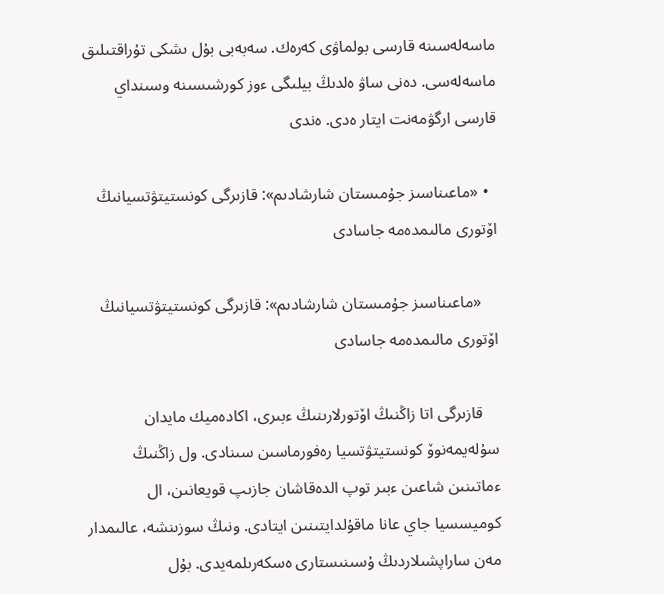ماسەلەسىنە قارسى بولماۋى كەرەك. سەبەبى بۇل ىشكى تۇراقتىلىق ماسەلەسى. دەنى ساۋ ەلدىڭ بيلىگى ءوز كورشىسىنە وسىنداي قارسى ارگۋمەنت ايتار ەدى. ەندى

  • «ماعىناسىز جۇمىستان شارشادىم»: قازىرگى كونستيتۋتسيانىڭ اۆتورى مالىمدەمە جاسادى

    «ماعىناسىز جۇمىستان شارشادىم»: قازىرگى كونستيتۋتسيانىڭ اۆتورى مالىمدەمە جاسادى

    قازىرگى اتا زاڭنىڭ اۆتورلارىنىڭ ءبىرى، اكادەميك مايدان سۇلەيمەنوۆ كونستيتۋتسيا رەفورماسىن سىنادى. ول زاڭنىڭ ءماتىنىن شاعىن ءبىر توپ الدەقاشان جازىپ قويعانىن، ال كوميسسيا جاي عانا ماقۇلدايتىنىن ايتادى. ونىڭ سوزىنشە، عالىمدار مەن ساراپشىلاردىڭ ۇسىنىستارى ەسكەرىلمەيدى. بۇل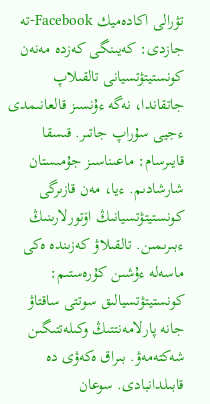تۋرالى اكادەميك Facebook-تە جازدى: كەيىنگى كەزدە مەنەن كونستيتۋتسيانى تالقىلاپ جاتقاندا، نەگە ءۇنسىز قالعانىمدى ءجيى سۇراپ جاتىر. قىسقا قايىرسام: ماعىناسىز جۇمىستان شارشادىم. ءيا، مەن قازىرگى كونستيتۋتسيانىڭ اۆتورلارىنىڭ ءبىرىمىن. تالقىلاۋ كەزىندە ەكى ماسەلە ءۇشىن كۇرەستىم: كونستيتۋتسيالىق سوتتى ساقتاۋ جانە پارلامەنتتىڭ وكىلەتتىگىن شەكتەمەۋ. بىراق ەكەۋى دە قابىلدانبادى. سوعان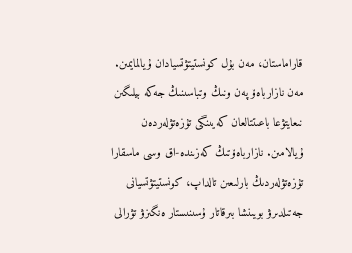قاراماستان، مەن بۇل كونستيتۋتسيادان ۇيالمايمىن. مەن نازارباەۆ پەن ونىڭ وتباسىنىڭ جەكە بيلىگىن نىعايتۋعا باعىتتالعان كەيىنگى تۇزەتۋلەردەن ۇيالامىن. نازارباەۆتىڭ كەزىندە-اق وسى ماسقارا تۇزەتۋلەردىڭ بارلىعىن تالداپ، كونستيتۋتسيانى جەتىلدىرۋ بويىنشا بىرقاتار ۇسىنىستار ەنگىزۋ تۋرالى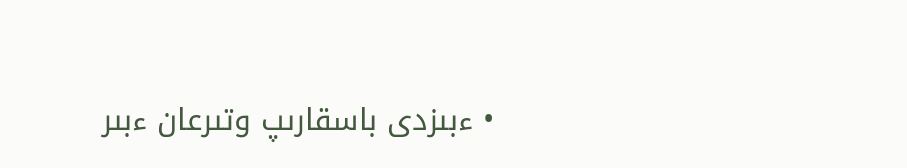• ءبىزدى باسقارىپ وتىرعان ءبىر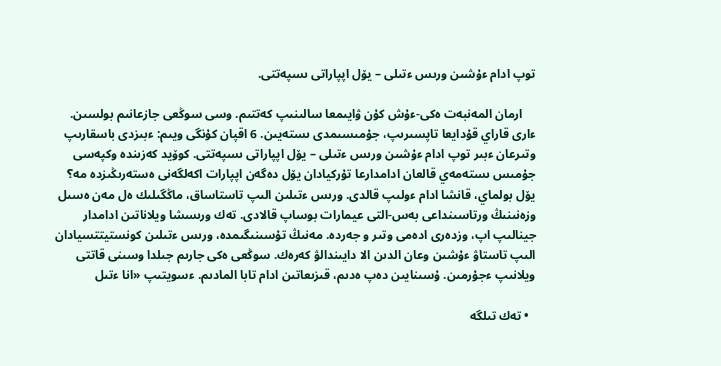توپ ادام ءۇشىن ورىس ءتىلى – يۆل اپپاراتى ىسپەتتى.

    ارمان المەنبەت ەكى-ءۇش كۇن ۋايىمعا سالىنىپ كەتتىم. وسى سوڭعى جازعانىم بولسىن. ءارى قاراي قۇدايعا تاپسىرىپ، جۇمىسىمدى ىستەيىن. 6 اقپان كۇنگى ويىم: ءبىزدى باسقارىپ وتىرعان ءبىر توپ ادام ءۇشىن ورىس ءتىلى – يۆل اپپاراتى ىسپەتتى. كوۆيد كەزىندە وكپەسى جۇمىس ىستەمەي قالعان ادامدارعا تۇركيادان يۆل دەگەن اپپارات اكەلگەنى ەستەرىڭىزدە مە؟ يۆل بولماي، قانشا ادام ءولىپ قالدى. ورىس ءتىلىن الىپ تاستاساق، ماڭگىلىك ەل مەن ەسىل وزەنىنىڭ ورتاسىنداعى بەس-التى عيمارات بوساپ قالادى. تەك ورىسشا ويلاناتىن ادامدار جينالىپ اپ، وزدەرى ادەمى وتىر و جەردە. مەنىڭ تۇسىنىگىمدە، ورىس ءتىلىن كونستيتتسيادان الىپ تاستاۋ ءۇشىن وعان الدىن الا دايىندالۋ كەرەك. سوڭعى ەكى جارىم جىلدا وسىنى قاتتى ويلانىپ ءجۇرمىن. ۇسىنايىن دەپ ەدىم، قىزىعاتىن ادام تابا المادىم. ءسويتىپ «انا ءتىل

  • تەك تىلگە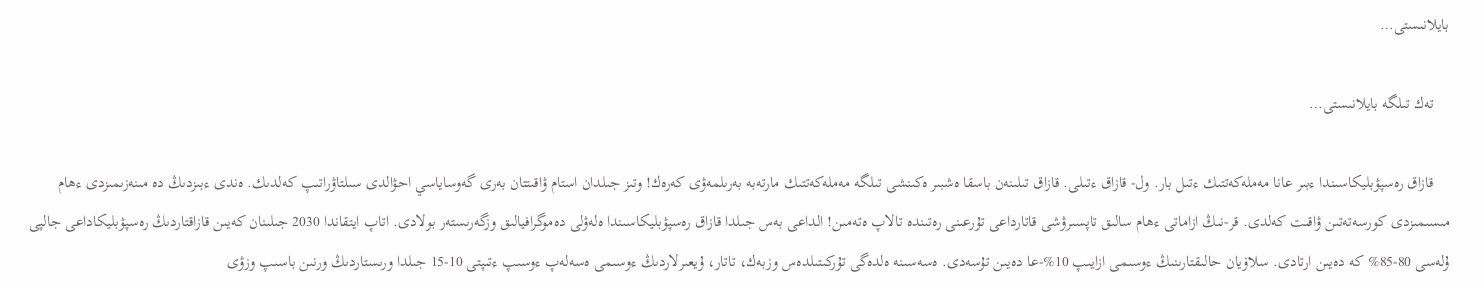بايلانىستى…

    تەك تىلگە بايلانىستى…

    قازاق رەسپۋبليكاسىندا ءبىر عانا مەملەكەتتىك ءتىل بار. ول- قازاق ءتىلى. قازاق تىلىنەن باسقا ەشبىر ەكىنشى تىلگە مەملەكەتتىك مارتەبە بەرىلمەۋى كەرەك! وتىز جىلدان استام ۋاقىتتان بەرى گەوساياسي احۋالدى سىلتاۋراتىپ كەلدىك. ەندى ءبىزدىڭ دە مىنەزىمىزدى ءھام مىسىمىزدى كورسەتەتىن ۋاقىت كەلدى. قر-نىڭ ازاماتى ءھام سالىق تاپسىرۋشى قاتارداعى تۇرعىنى رەتىندە تالاپ ەتەمىن! الداعى بەس جىلدا قازاق رەسپۋبليكاسىندا ەلەۋلى دەموگرافيالىق وزگەرىستەر بولادى. اتاپ ايتقاندا 2030 جىلىنان كەيىن قازاقتاردىڭ رەسپۋبليكاداعى جالپى ۇلەسى 80-85% كە دەيىن ارتادى. سلاۆيان حالىقتارىنىڭ ءوسىمى ازايىپ 10%-عا دەيىن تۇسەدى. ەسەسىنە ەلدەگى تۇركىتىلدەس وزبەك، تاتار، ۇيعىرلاردىڭ ءوسىمى ەسەلەپ ءوسىپ ءتىپتى 10-15 جىلدا ورىستاردىڭ ورنىن باسىپ وزۋى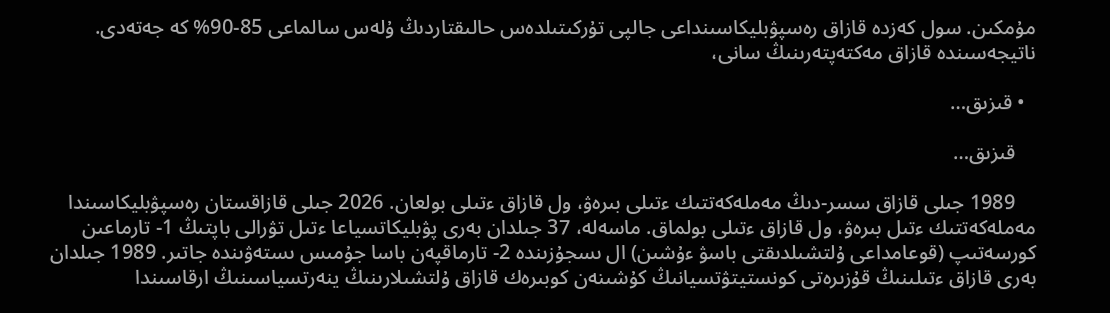مۇمكىن. سول كەزدە قازاق رەسپۋبليكاسىنداعى جالپى تۇركىتىلدەس حالىقتاردىڭ ۇلەس سالماعى 85-90% كە جەتەدى. ناتيجەسىندە قازاق مەكتەپتەرىنىڭ سانى،

  • قىزىق…

    قىزىق…

    1989 جىلى قازاق سسر-دىڭ مەملەكەتتىك ءتىلى بىرەۋ، ول قازاق ءتىلى بولعان. 2026 جىلى قازاقستان رەسپۋبليكاسىندا مەملەكەتتىك ءتىل بىرەۋ، ول قازاق ءتىلى بولماق. ماسەلە، 37 جىلدان بەرى پۋبليكاتسياعا ءتىل تۋرالى باپتىڭ 1- تارماعىن كورسەتىپ (قوعامداعى ۇلتشىلدىقتى باسۋ ءۇشىن) ال ىسجۇزىندە 2- تارماقپەن باسا جۇمىس ىستەۋىندە جاتىر. 1989 جىلدان بەرى قازاق ءتىلىنىڭ قۇزىرەتى كونستيتۋتسيانىڭ كۇشىنەن كوبىرەك قازاق ۇلتشىلارىنىڭ ينەرتسياسىنىڭ ارقاسىندا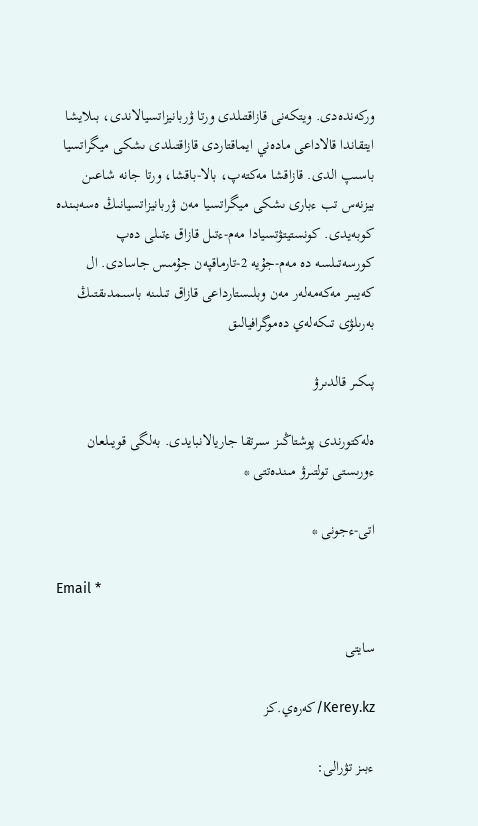وركەندەدى. ويتكەنى قازاقتىلدى ورتا ۋربانيزاتسيالاندى، بىلايشا ايتقاندا قالاداعى مادەني ايماقتاردى قازاقتىلدى ىشكى ميگراتسيا باسىپ الدى. قازاقشا مەكتەپ، بالا-باقشا، ورتا جانە شاعىن بيزنەس تب ءبارى ىشكى ميگراتسيا مەن ۋربانيزاتسيانىڭ ەسەبىندە كوبەيدى. كونستيتۋتسيادا مەم-ءتىل قازاق ءتىلى دەپ كورسەتىلسە دە مەم-جۇيە 2-تارماقپەن جۇمىس جاسادى. ال كەيبىر مەكەمەلەر مەن وبلىستارداعى قازاق تىلىنە باسىمدىقتىڭ بەرىلۋى تىكەلەي دەموگرافيالىق

پىكىر قالدىرۋ

ەلەكتورندى پوشتاڭىز سىرتقا جاريالانبايدى. بەلگى قويىلعان ءورىستى تولتىرۋ مىندەتتى *

اتى-ءجونى *

Email *

سايتى

Kerey.kz/كەرەي.كز

ءبىز تۋرالى: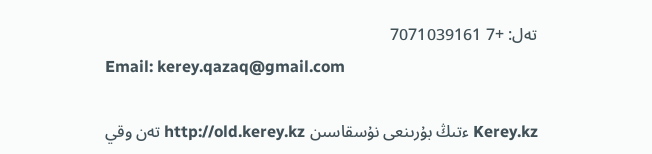تەل: +7 7071039161
Email: kerey.qazaq@gmail.com

Kerey.kz ءتىڭ بۇرىنعى نۇسقاسىن http://old.kerey.kz تەن وقي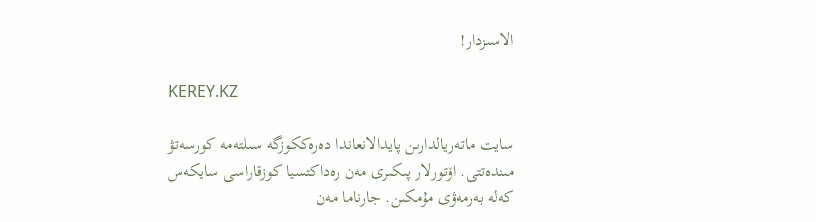الاسىزدار!

KEREY.KZ

سايت ماتەريالدارىن پايدالانعاندا دەرەككوزگە سىلتەمە كورسەتۋ مىندەتتى. اۆتورلار پىكىرى مەن رەداكتسيا كوزقاراسى سايكەس كەلە بەرمەۋى مۇمكىن. جارناما مەن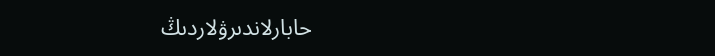حابارلاندىرۋلاردىڭ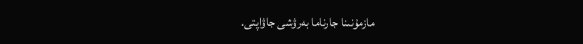مازمۇنىنا جارناما بەرۋشى جاۋاپتى.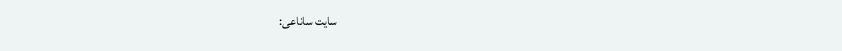سايت ساناعى: